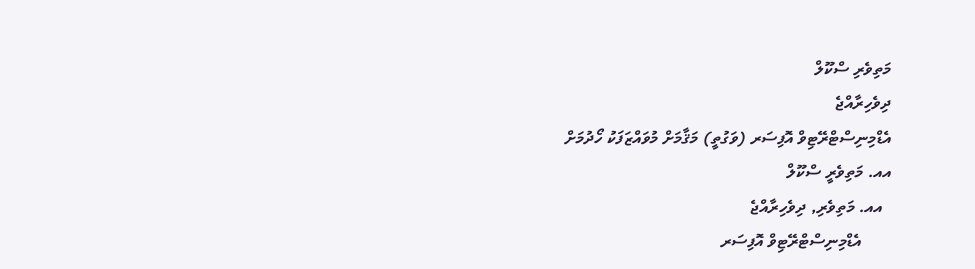މަތިވެރި ސްކޫލް
ދިވެހިރާއްޖެ
އެޑްމިނިސްޓްރޭޓިވް އޮފިސަރ (ވަގުތީ) މަޤާމަށް މުވައްޒަފަކު ހޯދުމަށް
އއ. މަތިވެރީ ސްކޫލް
  އއ. މަތިވެރި, ދިވެހިރާއްޖެ
       އެޑްމިނިސްޓްރޭޓިވް އޮފިސަރ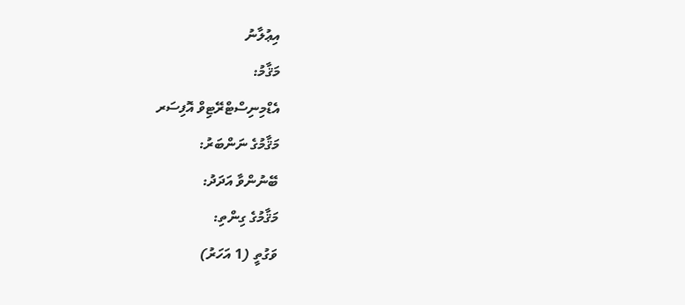އިޢުލާނު
މަޤާމު:
އެޑްމިނިސްޓްރޭޓިވް އޮފިސަރ
މަޤާމުގެ ނަންބަރު:
ބޭނުންވާ އަދަދު:
މަޤާމުގެ ގިންތި:
ވަގުތީ (1 އަހަރު)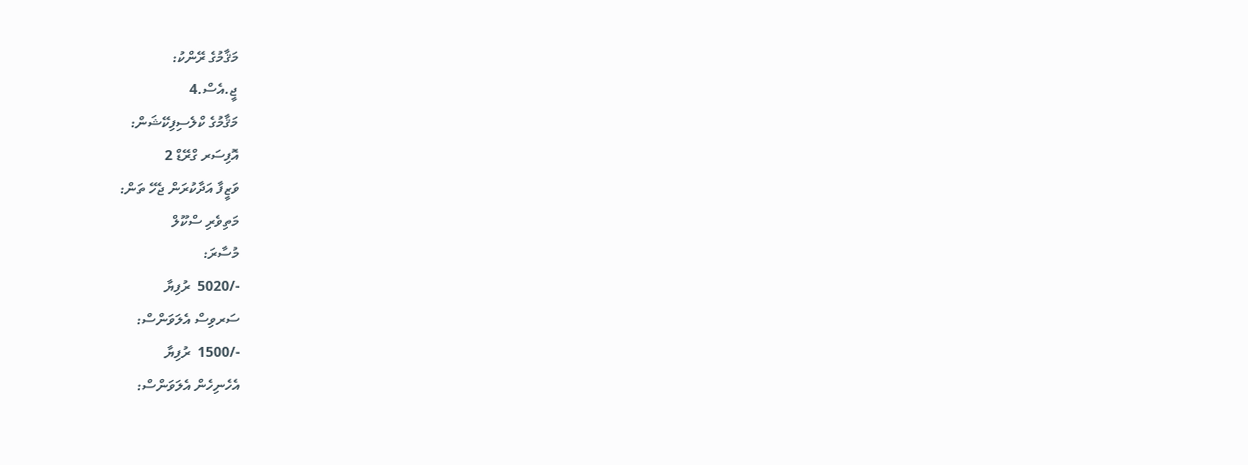މަޤާމުގެ ރޭންކު:
ޖީ.އެސް.4
މަޤާމުގެ ކްލެސިފިކޭޝަން:
އޮފިސަރ ގްރޭޑް 2
ވަޒީފާ އަދާކުރަން ޖެހޭ ތަން:
މަތިވެރި ސްކޫލް
މުސާރަ:
-/5020  ރުފިޔާ
ސަރވިސް އެލަވަންސް:
-/1500  ރުފިޔާ
އެހެނިހެން އެލަވަންސް: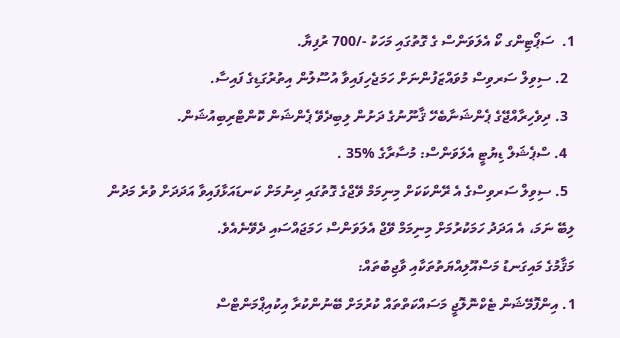1.  ސަޕޯޓިންގ ކޯ އެލަވަންސް ގެ ގޮތުގައި މަހަކު -/700 ރުފިޔާ.
  2. ސިވިލް ސަރވިސް މުވައްޒަފުންނަށް ހަމަޖެހިފައިވާ އުސޫލުން އިތުރުގަޑިގެ ފައިސާ.
  3. ދިވެހިރާއްޖޭގެ ޕެންޝަނާބެހޭ ޤާނޫނުގެ ދަށުން ލިބިދެވޭ ޕެންޝަން ކޮންޓްރިބިއުޝަން.
  4. ސްޕެޝަލް ޑިޔުޓީ އެލަވަންސް: މުސާރާގެ %35 .
  5. ސިވިލް ސަރވިސްގެ އެ ރޭންކަކަށް މިނިމަމް ވޭޖްގެ ގޮތުގައި ދިނުމަށް ކަނޑައަޅާފައިވާ އަދަދަށް ވުރެ މަދުން ލިބޭ ނަމަ، އެ އަދަދު ހަމަކުރުމަށް މިނިމަމް ވޭޖް އެލަވަންސް ހަމަޖައްސައި ދެވޭނެއެވެ.
މަޤާމުގެ މައިގަނޑު މަސްއޫލިއްޔަތުތަކާއި ވާޖިބުތައް:
1. އިންފޮމޭޝަން ޓެކްނޮލޮޖީ މަސައްކަތްތައް ކުރުމަށް ބޭނުންކުރާ އިކުއިޕްމަންޓްސް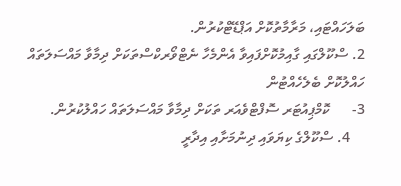ބަލަހައްޓައި، މަރާމާތުކޮށް އަޕްޑޭޓްކުރުން.
2. ސްކޫލްގައި ގާއިމުކޮށްފައިވާ އެންމެހާ ނެޓްވޯރކްސްތަކަށް ދިމާވާ މައްސަލަތައް ހައްލުކޮށް ބެލެހެއްޓުން
3-      ކޮމްޕިއުޓަރ ސޮފްޓްވެއަރ ތަކަށް ދިމާވާ މައްސަލަތައް ހައްލުކުރުން.
    4. ސްކޫލްގެ ކިޔަވައި ދިނުމަށާއި އިދާރީ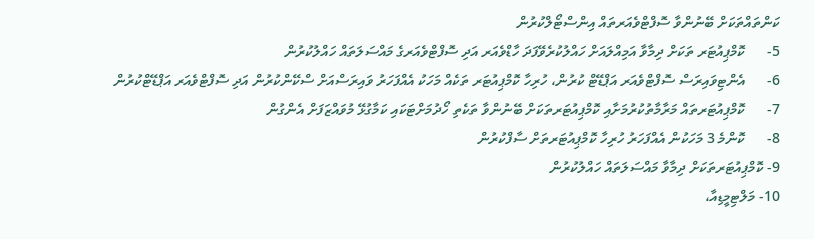ކަންތައްތަކަށް ބޭނުންވާ ސޮފްޓްވެއަރތައް އިންސްޓޯލްކުރުން
5-      ކޮމްޕިއުޓަރ ތަކަށް ދިމާވާ އަމިއްލައަށް ހައްލުކުރެވޭފަދަ ހާޑްވެއަރ އަދި ސޮފްޓްވެއަރގެ މައްސަލަތައް ހައްލުކުރުން
6-      އެންޓިވައިރަސް ސޮފްޓްވެއަރ އަޕްޑޭޓް ކުރުން، ހުރިހާ ކޮމްޕިއުޓަރ ތަކެއް މަހަކު އެއްފަހަރު ވައިރަސްއަށް ސްކޭންކުރުން އަދި ސޮފްޓްވެއަރ އަޕްޑޭޓްކުރުން
7-      ކޮމްޕިއުޓަރތައް މަރާމާތުކުރުމަށާއި ކޮމްޕިއުޓަރތަކަށް ބޭނުންވާ ތަކެތި ހޯދުމަށްޓަކައި ކަމާގުޅޭ މުވައްޒަފަށް އެންގުން
8-      ކޮންމެ 3 މަހަކުން އެއްފަހަރު ހުރިހާ ކޮމްޕިއުޓަރތަށް ސާފްކުރުން
9- ކޮމްޕިއުޓަރތަކަށް ދިމާވާ މައްސަލަތައް ހައްލުކުރުން
10- މަލްޓިމީޑިއާ،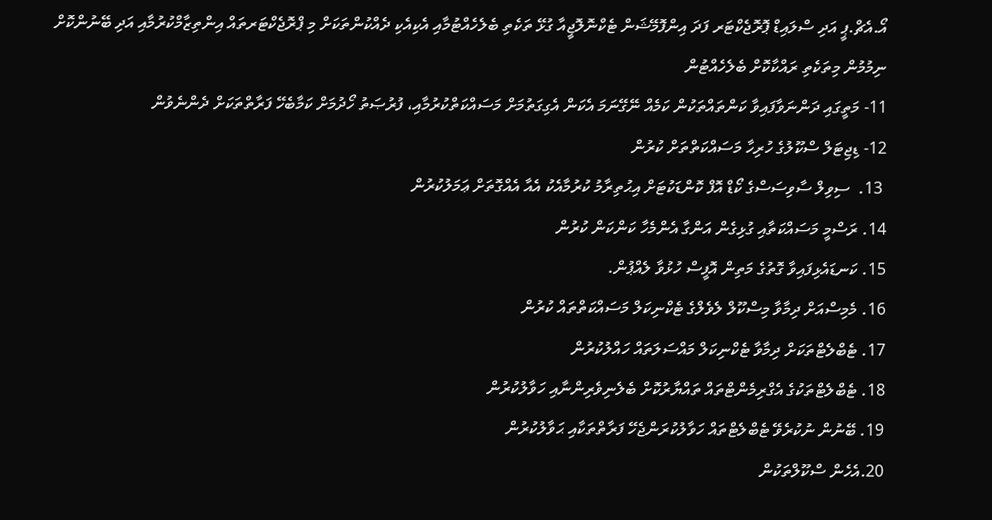އޯ.އެޗް.ޕީ އަދި ސްލައިޑް ޕޮރޮޖެކްޓަރ ފަދަ އިންފޮމޭޝަން ޓެކްނޮލޮޖީއާ ގުޅޭ ތަކެތި ބެލެހެއްޓުމާއި އެކިއެކި ދެއްކުންތަކަށް މި ޕްރޮޖެކްޓަރތައް އިންތިޒާމްކުރުމާއި އަދި ބޭނުންކޮށް ނިމުމުން މިތަކެތި ރައްކާކޮށް ބެލެހެއްޓުން
11- މަތީގައި ދަންނަވާފައިވާ ކަންތައްތަކުން ކަމެއް ނޭގޭނަމަ އެކަން އެގިގަތުމަށް މަސައްކަތްކުރުމާއި، ފުރުޞަތު ހޯދުމަށް ކަމާބެހޭ ފަރާތްތަކަށް ދެންނެވުން
12- ޑިޖިޓަލް ސްކޫލުގެ ހުރިހާ މަސައްކަތްތަށް ކުރުން
 13.  ސިވިލް ސާވިސަސްގެ ކޯޑް އޮފް ކޮންޑަކުޓަށް އިޙުތިރާމު ކުރުމާއެކު އެއާ އެއްގޮތަށް ޢަމަލުކުރުން
14. ރަސްމީ މަސައްކަތާއި ގުޅިގެން އަންގާ އެންމެހާ ކަންކަން ކުރުން
15. ކަނޑައެޅިފައިވާ ގޮތުގެ މަތިން އޮފީސް ހުޅުވާ ލެއްޕުން.
16. މެމިސްއަށް ދިމާވާ މިސްކޫލް ލެވެލްގެ ޓެކްނިކަލް މަސައްކަތްތައް ކުރުން
17. ޓެބްލެޓްތަކަށް ދިމާވާ ޓެކްނިކަލް މައްސަލަތައް ހައްލުކުރުން
18. ޓެބްލެޓްތަކުގެ އެގްރިމެންޓްތައް ތައްޔާރުކޮށް ބެލެނިވެރިންނާއި ހަވާލުކުރުން
19. ބޭނުން ނުކުރެވޭ ޓެބްލެޓްތައް ހަވާލުކުރަންޖެހޭ ފަރާތްތަކާއި ޙަވާލުކުރުން
20.އެހެން ސްކޫލްތަކުން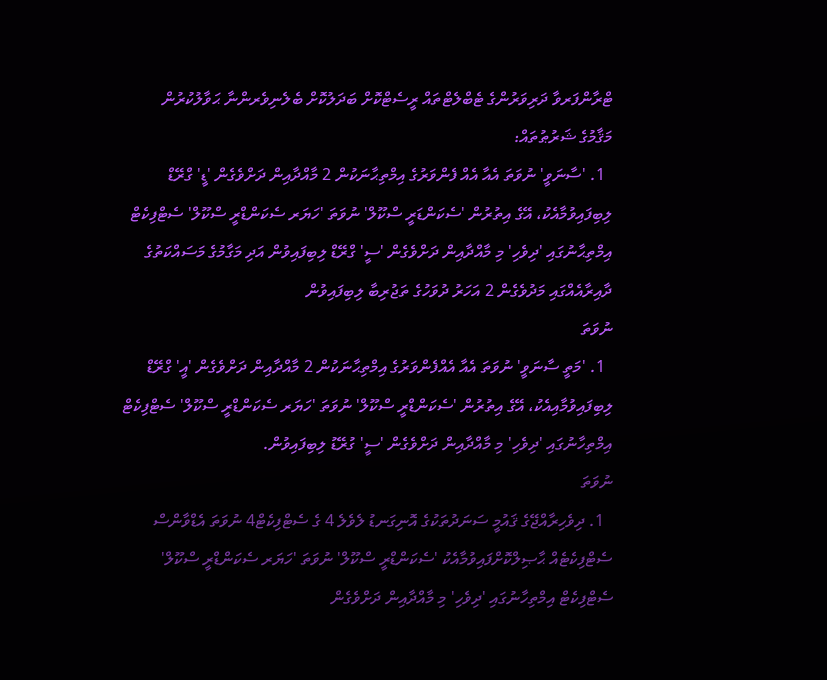ޓްރާންފަރވާ ދަރިވަރުންގެ ޓެބްލެޓްތައް ރީސެޓްކޮށް ބަދަލުކޮށް ބެލެނިވެރންނާ ޙަވާލުކުރުން
މަޤާމުގެ ޝަރުޠުތައް:
  1. 'ސާނަވީ' ނުވަތަ އެއާ އެއް ފެންވަރުގެ އިމްތިޙާނަކުން 2 މާއްދާއިން ދަށްވެގެން 'ޑީ' ގްރޭޑް ލިބިފައިވުމާއެކު، އޭގެ އިތުރުން 'ސެކަންޑަރީ ސްކޫލް' ނުވަތަ 'ހަޔަރ ސެކަންޑްރީ ސްކޫލް' ސެޓްފިކެޓް އިމްތިޙާނުގައި 'ދިވެހި' މި މާއްދާއިން ދަށްވެގެން 'ސީ' ގްރޭޑް ލިބިފައިވުން އަދި މަގާމުގެ މަސައްކަތުގެ ދާއިރާއެއްގައި މަދުވެގެން 2 އަހަރު ދުވަހުގެ ތަޖުރިބާ ލިބިފައިވުން
ނުވަތަ
  1. 'މަތީ ސާނަވީ' ނުވަތަ އެއާ އެއްފެންވަރުގެ އިމްތިޙާނަކުން 2 މާއްދާއިން ދަށްވެގެން 'އީ' ގްރޭޑް ލިބިފައިވުމާއިއެކު، އޭގެ އިތުރުން 'ސެކަންޑްރީ ސްކޫލް' ނުވަތަ 'ހަޔަރ ސެކަންޑްރީ ސްކޫލް' ސެޓްފިކެޓް އިމްތިހާނުގައި 'ދިވެހި' މި މާއްދާއިން ދަށްވެގެން 'ސީ' ގުރޭޑު ލިބިފައިވުން.
ނުވަތަ
  1. ދިވެހިރާއްޖޭގެ ޤައުމީ ސަނަދުތަކުގެ އޮނިގަނޑު ލެވެލެ 4 ގެ ސެޓްފިކެޓް4 ނުވަތަ އެޑްވާންސް ސެޓްފިކެޓެއް ޙާޞިލްކޮށްފައިވުމާއެކު 'ސެކަންޑްރީ ސްކޫލް' ނުވަތަ 'ހަޔަރ ސެކަންޑްރީ ސްކޫލް' ސެޓްފިކެޓް އިމްތިހާނުގައި 'ދިވެހި' މި މާއްދާއިން ދަށްވެގެން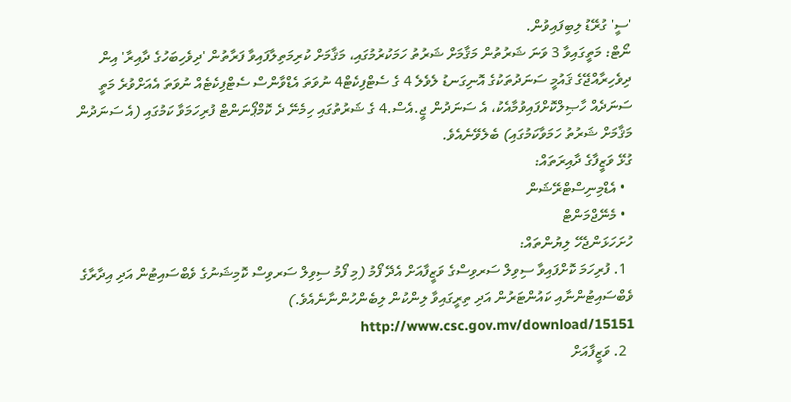'ސީ' ގުރޭޑު ލިބިފައިވުން.
ނޯޓް: މަތީގައިވާ 3 ވަނަ ޝަރުތުން މަޤާމަށް ޝަރުތު ހަމަކުރުމުގައި، މަޤާމަށް ކުރިމަތިލާފައިވާ ފަރާތުން 'ދިވެހިބަހުގެ ދާއިރާ' އިން ދިވެހިރާއްޖޭގެ ޤައުމީ ސަނަދުތަކުގެ އޮނިގަނޑު ލެވެލެ 4 ގެ ސެޓްފިކެޓް4 ނުވަތަ އެޑްވާންސް ސެޓްފިކެޓެއް ނުވަތަ އެއަށްވުރެ މަތީ ސަނަދެއް ހާޞިލްކޮށްފައިވުމާއެކު، އެ ސަނަދުން ޖީ.އެސް.4 ގެ ޝަރުތުގައި ހިމެނޭ ދެ ކޮމްޕޯނަންޓް ފުރިހަމަވާ ކަމުގައި (އެ ސަނަދުން މަޤާމަށް ޝަރުތު ހަމަވާކަމުގައި) ބެލެވޭނެއެވެ.
ގުޅޭ ވަޒީފާގެ ދާއިރަތައް:
  • އެޑްމިނިސްޓްރޭޝަން
  • މެނޭޖްމަންޓް
ހުށަހަޅަންޖެހޭ ލިޔުންތައް:
  1. ފުރިހަމަ ކޮށްފައިވާ ސިވިލް ސަރވިސްގެ ވަޒީފާއަށް އެދޭ ފޯމު (މި ފޯމު ސިވިލް ސަރވިސް ކޮމިޝަނުގެ ވެބްސައިޓުން އަދި އިދާރާގެ ވެބްސައިޓުންނާއި ކައުންޓަރުން އަދި ތިރީގައިވާ ލިންކުން ލިބެންހުންނާނެއެވެ.) http://www.csc.gov.mv/download/15151
  2. ވަޒީފާއަށް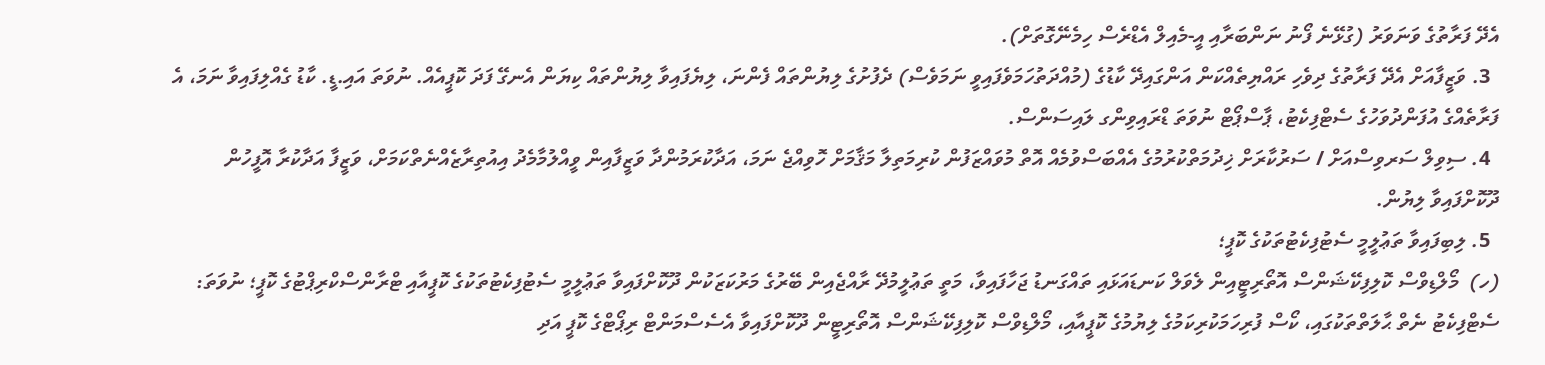އެދޭ ފަރާތުގެ ވަނަވަރު (ގުޅޭނެ ފޯނު ނަންބަރާއި އީ-މެއިލް އެޑްރެސް ހިމެނޭގޮތަށް).
  3. ވަޒީފާއަށް އެދޭ ފަރާތުގެ ދިވެހި ރައްޔިތެއްކަން އަންގައިދޭ ކާޑުގެ (މުއްދަތުހަމަވެފައިވީ ނަމަވެސް) ދެފުށުގެ ލިޔުންތައް ފެންނަ، ލިޔެފައިވާ ލިޔުންތައް ކިޔަން އެނގޭ ފަދަ ކޮޕީއެއް. ނުވަތަ އައި.ޑީ. ކާޑު ގެއްލިފައިވާ ނަމަ، އެ ފަރާތެއްގެ އުފަންދުވަހުގެ ސެޓްފިކެޓު، ޕާސްޕޯޓް ނުވަތަ ޑްރައިވިންގ ލައިސަންސް.
  4. ސިވިލް ސަރވިސްއަށް / ސަރުކާރަށް ޚިދުމަތްކުރުމުގެ އެއްބަސްވުމެއް އޮތް މުވައްޒަފުން ކުރިމަތިލާ މަޤާމަށް ހޮވިއްޖެ ނަމަ، އަދާކުރަމުންދާ ވަޒީފާއިން ވީއްލުމާމެދު އިއުތިރާޒެއްނެތްކަމަށް، ވަޒީފާ އަދާކުރާ އޮފީހުން ދޫކޮށްފައިވާ ލިޔުން.
  5. ލިބިފައިވާ ތަޢުލީމީ ސެޓުފިކެޓުތަކުގެ ކޮޕީ؛
(ހ)  މޯލްޑިވްސް ކޮލިފިކޭޝަންސް އޮތޯރިޓީއިން ލެވަލް ކަނޑައަޅައި ތައްގަނޑު ޖަހާފައިވާ، މަތީ ތަޢުލީމުދޭ ރާއްޖެއިން ބޭރުގެ މަރުކަޒަކުން ދޫކޮށްފައިވާ ތަޢުލީމީ ސެޓުފިކެޓުތަކުގެ ކޮޕީއާއި ޓްރާންސްކްރިޕްޓުގެ ކޮޕީ؛ ނުވަތަ: ސެޓްފިކެޓު ނެތް ޙާލަތްތަކުގައި، ކޯސް ފުރިހަމަކުރިކަމުގެ ލިޔުމުގެ ކޮޕީއާއި، މޯލްޑިވްސް ކޮލިފިކޭޝަންސް އޮތޯރިޓީން ދޫކޮށްފައިވާ އެސެސްމަންޓް ރިޕޯޓްގެ ކޮޕީ އަދި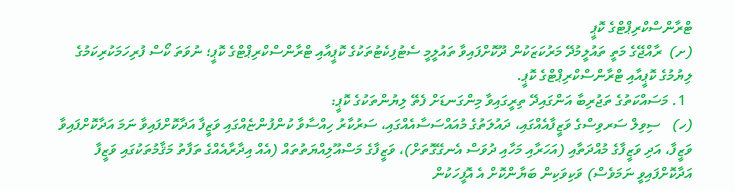ޓްރާންސްކްރިޕްޓްގެ ކޮޕީ
(ށ)  ރާއްޖޭގެ މަތީ ތައުލީމުދޭ މަރުކަޒަކުން ދޫކޮށްފައިވާ ތައުލީމީ ސެޓުފިކެޓުތަކުގެ ކޮޕީއާއި ޓްރާންސްކްރިޕްޓްގެ ކޮޕީ؛ ނުވަތަ ކޯސް ފުރިހަމަކުރިކަމުގެ ލިޔުމުގެ ކޮޕީއާއި ޓްރާންސްކްރިޕްޓްގެ ކޮޕީ.
  1. މަސައްކަތުގެ ތަޖުރިބާ އަންގައިދޭ ތިރީގައިވާ މިންގަނޑަށް ފެތޭ ލިޔުންތަކުގެ ކޮޕީ:
(ހ)   ސިވިލް ސަރވިސްގެ ވަޒީފާއެއްގައި، ދައުލަތުގެ މުއައްސަސާއެއްގައި، ސަރުކާރު ހިއްސާވާ ކުންފުންޏެއްގައި ވަޒީފާ އަދާކޮށްފައިވާ ނަމަ އަދާކޮށްފައިވާ ވަޒީފާ، އަދި ވަޒީފާގެ މުއްދަތާއި (އަހަރާއި މަހާއި ދުވަސް އެނގޭގޮތަށް)، ވަޒީފާގެ މަސްއޫލިއްޔަތުތައް (އެއް އިދާރާއެއްގެ ތަފާތު މަޤާމުތަކުގައި ވަޒީފާ އަދާކޮށްފައިވީ ނަމަވެސް) ވަކިވަކިން ބަޔާންކޮށް އެ އޮފީހަކުން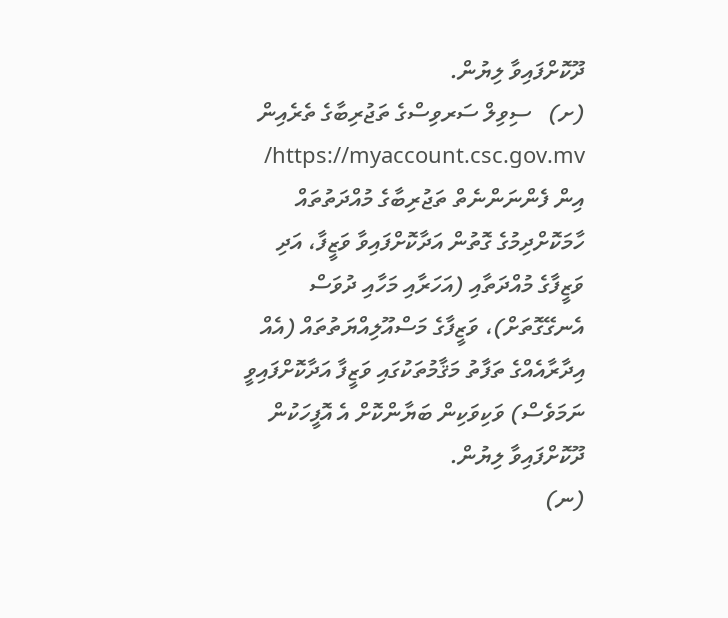ދޫކޮށްފައިވާ ލިޔުން.
(ށ)   ސިވިލް ސަރވިސްގެ ތަޖުރިބާގެ ތެރެއިން https://myaccount.csc.gov.mv/ އިން ފެންނަންނެތް ތަޖުރިބާގެ މުއްދަތުތައް ހާމަކޮށްދިމުގެ ގޮތުން އަދާކޮށްފައިވާ ވަޒީފާ، އަދި ވަޒީފާގެ މުއްދަތާއި (އަހަރާއި މަހާއި ދުވަސް އެނގޭގޮތަށް)، ވަޒީފާގެ މަސްއޫލިއްޔަތުތައް (އެއް އިދާރާއެއްގެ ތަފާތު މަޤާމުތަކުގައި ވަޒީފާ އަދާކޮށްފައިވީ ނަމަވެސް) ވަކިވަކިން ބަޔާންކޮށް އެ އޮފީހަކުން ދޫކޮށްފައިވާ ލިޔުން.
(ނ)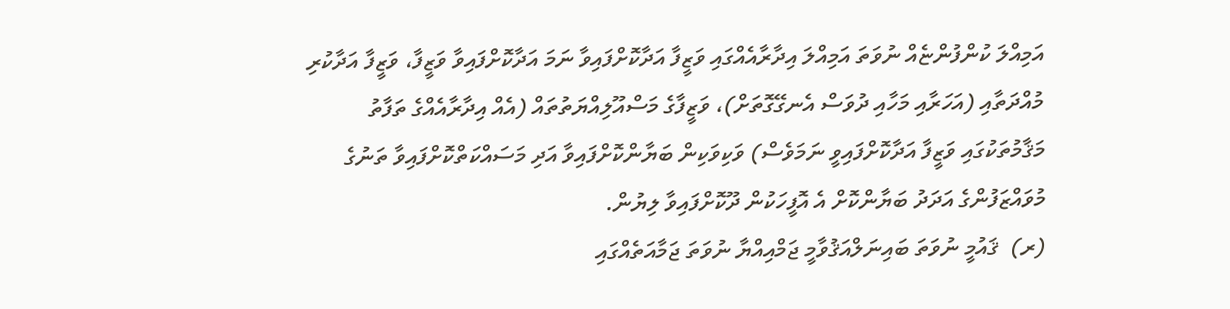އަމިއްލަ ކުންފުންޏެއް ނުވަތަ އަމިއްލަ އިދާރާއެއްގައި ވަޒީފާ އަދާކޮށްފައިވާ ނަމަ އަދާކޮށްފައިވާ ވަޒީފާ، ވަޒީފާ އަދާކުރި މުއްދަތާއި (އަހަރާއި މަހާއި ދުވަސް އެނގޭގޮތަށް)، ވަޒީފާގެ މަސްއޫލިއްޔަތުތައް (އެއް އިދާރާއެއްގެ ތަފާތު މަޤާމުތަކުގައި ވަޒީފާ އަދާކޮށްފައިވީ ނަމަވެސް) ވަކިވަކިން ބަޔާންކޮށްފައިވާ އަދި މަސައްކަތްކޮށްފައިވާ ތަނުގެ މުވައްޒަފުންގެ އަދަދު ބަޔާންކޮށް އެ އޮފީހަކުން ދޫކޮށްފައިވާ ލިޔުން.
(ރ)  ޤައުމީ ނުވަތަ ބައިނަލްއަޤުވާމީ ޖަމްއިއްޔާ ނުވަތަ ޖަމާއަތެއްގައި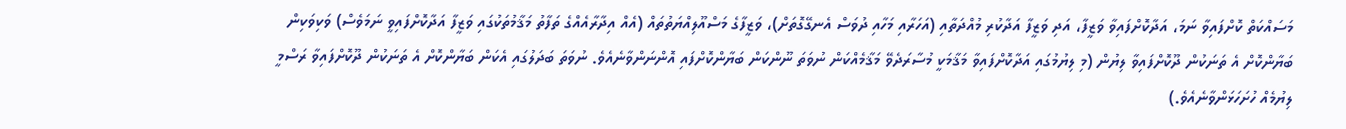މަސައްކަތް ކޮށްފައިވާ ނަމަ، އަދާކޮށްފައިވާ ވަޒީފާ، އަދި ވަޒީފާ އަދާކުރި މުއްދަތާއި (އަހަރާއި މަހާއި ދުވަސް އެނގޭގޮތަށް)، ވަޒީފާގެ މަސްއޫލިއްޔަތުތައް (އެއް އިދާރާއެއްގެ ތަފާތު މަޤާމުތަކުގައި ވަޒީފާ އަދާކޮށްފައިވީ ނަމަވެސް) ވަކިވަކިން ބަޔާންކޮށް އެ ތަނަކުން ދޫކޮށްފައިވާ ލިޔުން (މި ލިޔުމުގައި އަދާކޮށްފައިވާ މަޤާމަކީ މުސާރަދެވޭ މަޤާމެއްކަން ނުވަތަ ނޫންކަން ބަޔާންކޮށްފައި އޮންނަންވާނެއެވެ. ނުވަތަ ބަދަލުގައި އެކަން ބަޔާންކޮށް އެ ތަނަކުން ދޫކޮށްފައިވާ ރަސްމީ ލިޔުމެއް ހުށަހަޅަންވާނެއެވެ.)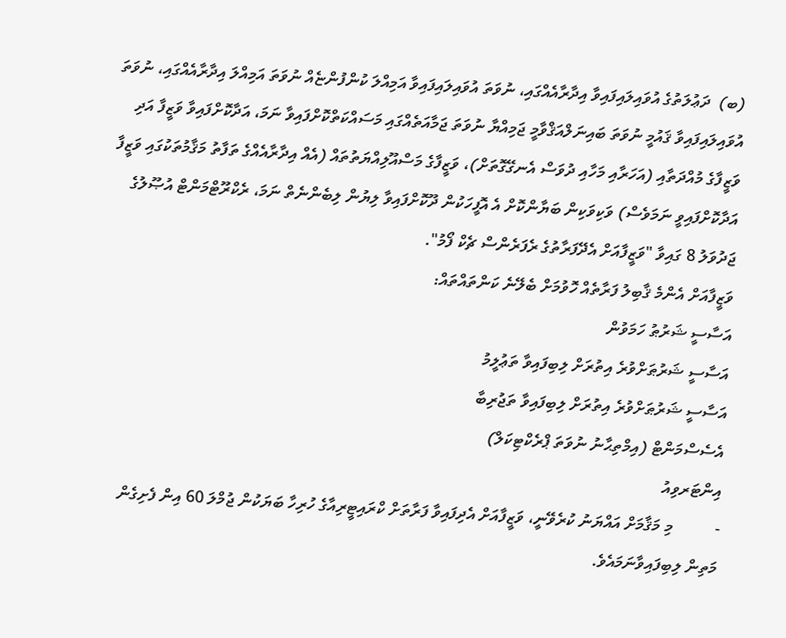(ބ)  ދަޢުލަތުގެ އުވައިލައިފައިވާ އިދާރާއެއްގައި، ނުވަތަ އުވައިލައިފައިވާ އަމިއްލަ ކުންފުންޏެއް ނުވަތަ އަމިއްލަ އިދާރާއެއްގައި، ނުވަތަ އުވައިލައިފައިވާ ޤައުމީ ނުވަތަ ބައިނަލްއަޤްވާމީ ޖަމިއްޔާ ނުވަތަ ޖަމާއަތެއްގައި މަސައްކަތްކޮށްފައިވާ ނަމަ، އަދާކޮށްފައިވާ ވަޒީފާ އަދި ވަޒީފާގެ މުއްދަތާއި (އަހަރާއި މަހާއި ދުވަސް އެނގޭގޮތަށް)، ވަޒީފާގެ މަސްއޫލިއްޔަތުތައް (އެއް އިދާރާއެއްގެ ތަފާތު މަޤާމުތަކުގައި ވަޒީފާ އަދާކޮށްފައިވީ ނަމަވެސް) ވަކިވަކިން ބަޔާންކޮށް އެ އޮފީހަކުން ދޫކޮށްފައިވާ ލިޔުން ލިބެންނެތް ނަމަ، ރެކްރޫޓްމަންޓް އުޞޫލުގެ ޖަދުވަލު 8 ގައިވާ "ވަޒީފާއަށް އެދޭފަރާތުގެ ރެފަރެންސް ޗެކް ފޯމު".
ވަޒީފާއަށް އެންމެ ޤާބިލު ފަރާތެއް ހޮވުމަށް ބެލޭނެ ކަންތައްތައް:
އަސާސީ ޝަރުޠު ހަމަވުން
އަސާސީ ޝަރުޠަށްވުރެ އިތުރަށް ލިބިފައިވާ ތަޢުލީމު
އަސާސީ ޝަރުޠަށްވުރެ އިތުރަށް ލިބިފައިވާ ތަޖުރިބާ
އެސެސްމަންޓް (އިމްތިޙާނު ނުވަތަ ޕްރެކްޓިކަލް)
އިންޓަރވިއު
-          މި މަޤާމަށް އައްޔަނު ކުރެވޭނީ، ވަޒީފާއަށް އެދިފައިވާ ފަރާތަށް ކްރައިޓީރިއާގެ ހުރިހާ ބަޔަކުން ޖުމްލަ 60 އިން ފެށިގެން މަތިން ލިބިފައިވާނަމައެވެ.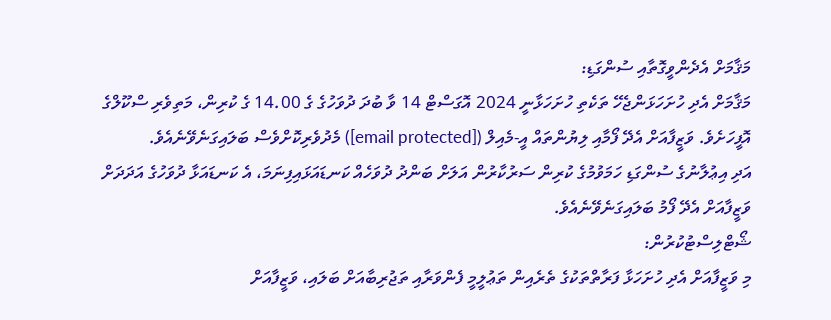މަޤާމަށް އެދެންވީގޮތާއި ސުންގަޑި:
މަޤާމަށް އެދި ހުށަހަޅަންޖެހޭ ތަކެތި ހުށަހަޅާނީ 2024 އޮގަސްޓް 14 ވާ ބުދަ ދުވަހުގެ ގެ 14.00 ގެ ކުރިން، މަތިވެރި ސްކޫލްގެ އޮފީހަށެވެ. ވަޒީފާއަށް އެދޭ ފޯމާއި ލިޔުންތައް އީ-މެއިލް ([email protected]) މެދުވެރިކޮށްވެސް ބަލައިގަނެވޭނެއެވެ.
އަދި އިޢުލާނުގެ ސުންގަޑި ހަމަވުމުގެ ކުރިން ސަރުކާރުން އަލަށް ބަންދު ދުވަހެއް ކަނޑައަޅައިފިނަމަ، އެ ކަނޑައަޅާ ދުވަހުގެ އަދަދަށް ވަޒީފާއަށް އެދޭ ފޯމު ބަލައިގަނެވޭނެއެވެ.
ޝޯޓްލިސްޓުކުރުން:
މި ވަޒީފާއަށް އެދި ހުށަހަޅާ ފަރާތްތަކުގެ ތެރެއިން ތަޢުލީމީ ފެންވަރާއި ތަޖުރިބާއަށް ބަލައި، ވަޒީފާއަށް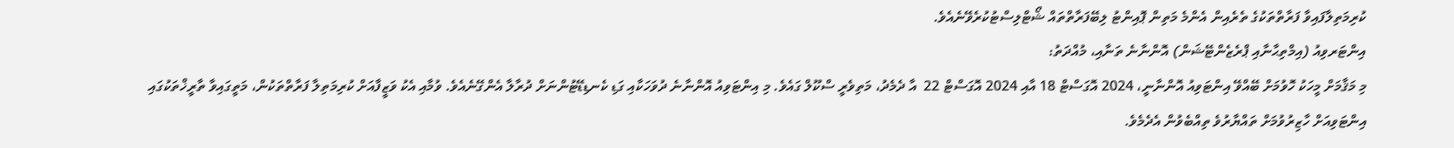ކުރިމަތިލާފައިވާ ފަރާތްތަކުގެ ތެރެއިން އެންމެ މަތިން ޕޮއިންޓު ލިބޭފަރާތްތައް ޝޯޓްލިސްޓުކުރެވޭނެއެވެ.
އިންޓަރވިއު (އިމްތިޙާނާއި ޕްރެޒެންޓޭޝަން) އޮންނާނެ ތަނާއި، މުއްދަތު:
މި މަޤާމަށް މީހަކު ހޮވުމަށް ބޭއްވޭ އިންޓަވިއު އޮންނާނީ، 2024 އޮގަސްޓް 18 އާއި 2024 އޮގަސްޓް 22  އާ ދެމެދު، މަތިވެރީ ސްކޫލް ގައެވެ. މި އިންޓަވިއު އޮންނާނެ ދުވަހަކާއި ގަޑި ކެނޑިޑޭޓުންނަށް ދުރާލާ އެންގޭނެއެވެ. ވުމާއި އެކު ވަޒީފާއަށް ކުރިމަތިލާ ފަރާތްތަކުން، މަތީގައިވާ ތާރީޚްތަކުގައި އިންޓަވިއަށް ހާޒިރުވުމަށް ތައްޔާރުވެ ތިއްބެވުން އެދެމެވެ.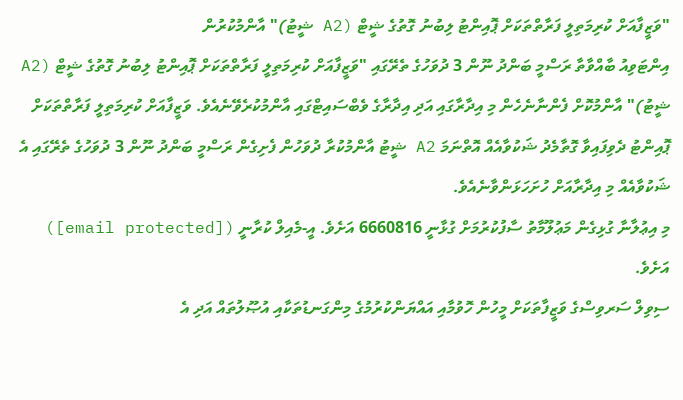"ވަޒީފާއަށް ކުރިމަތިލީ ފަރާތްތަކަށް ޕޮއިންޓު ލިބުނު ގޮތުގެ ޝީޓް (A2 ޝީޓު)" އާންމުކުރުން
އިންޓަވިއު ބާއްވާތާ ރަސްމީ ބަންދު ނޫން 3 ދުވަހުގެ ތެރޭގައި "ވަޒީފާއަށް ކުރިމަތިލީ ފަރާތްތަކަށް ޕޮއިންޓު ލިބުނު ގޮތުގެ ޝީޓް (A2 ޝީޓު)" އާންމުކޮށް ފެންނާނެހެން މި އިދާރާގައި އަދި އިދާރާގެ ވެބްސައިޓްގައި އާންމުކުރެވޭނެއެވެ. ވަޒީފާއަށް ކުރިމަތިލީ ފަރާތްތަކަށް ޕޮއިންޓު ދެވިފައިވާ ގޮތާމެދު ޝަކުވާއެއް އޮތްނަމަ A2 ޝީޓު އާންމުކުރާ ދުވަހުން ފެށިގެން ރަސްމީ ބަންދު ނޫން 3 ދުވަހުގެ ތެރޭގައި އެ ޝަކުވާއެއް މި އިދާރާއަށް ހުށަހަޅަންވާނެއެވެ.
މި އިޢުލާނާ ގުޅިގެން މަޢުލޫމާތު ސާފުކުރުމަށް ގުޅާނީ 6660816 އަށެވެ. އީ-މެއިލް ކުރާނީ ([email protected]) އަށެވެ.
ސިވިލް ސަރވިސްގެ ވަޒީފާތަކަށް މީހުން ހޮވުމާއި އައްޔަންކުރުމުގެ މިންގަނޑުތަކާއި އުޞޫލުތައް އަދި އެ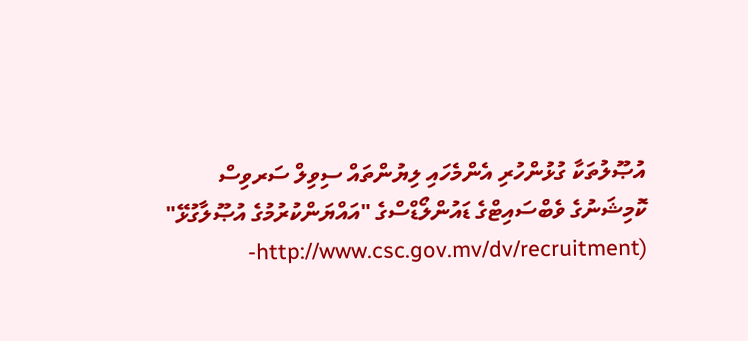އުޞޫލުތަކާ ގުޅުންހުރި އެންމެހައި ލިޔުންތައް ސިވިލް ސަރވިސް ކޮމިޝަނުގެ ވެބްސައިޓްގެ ޑައުންލޯޑްސްގެ "އައްޔަންކުރުމުގެ އުޞޫލާގުޅޭ" (http://www.csc.gov.mv/dv/recruitment-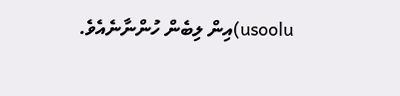usoolu)އިން ލިބެން ހުންނާނެއެވެ.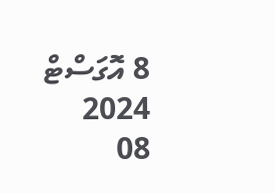8 އޮގަސްޓް 2024
08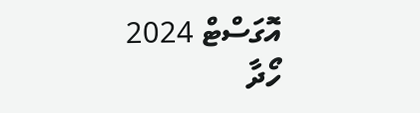އޮގަސްޓް 2024
ހޯދާ